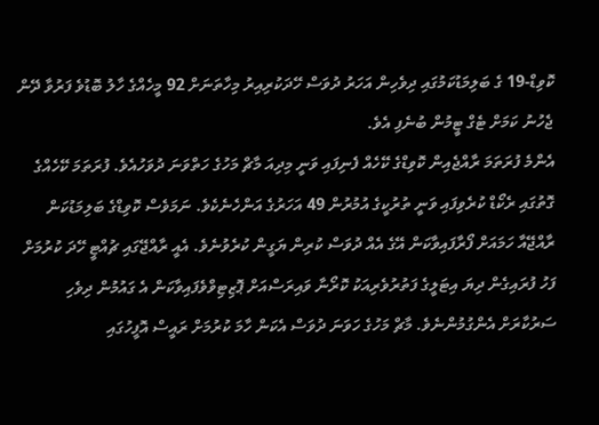ކޮވިޑް-19 ގެ ބަލިމަޑުކަމުގައި ދިވެހިން އަހަރު ދުވަސް ހޭދަކުރިއިރު މިހާތަނަށް 92 މީހެއްގެ ހާލު ބޮޑުވެ ފަރުވާ ދޭން ޖެހުނު ކަމަށް ޓެގް ޓީމުން ބުނެފި އެވެ.
އެންމެ ފުރަތަމަ ރާއްޖެއިން ކޮވިޑްގެ ކޭހެއް ފެނިފައި ވަނީ މިދިއަ މާޗް މަހުގެ ހަތްވަނަ ދުވަހުއެވެ. ފުރަތަމަ ކޭހެއްގެ ގޮތުގައި ރެކޯޑް ކުރެވިފައި ވަނީ ތުރުކީގެ އުމުރުން 49 އަހަރުގެ އަންހެނެކެވެ. ނަމަވެސް ކޮވިޑްގެ ބަލިމަޑުކަން ރާއްޖޭއާ ހަމައަށް ފޯރާފައިވާކަން އޭގެ އެއް ދުވަސް ކުރިން ޔަގީން ކުރެވުނެވެ. އެއީ ރާއްޖޭގައި ޗުއްޓީ ހޭދަ ކުރުމަށް ފަހު ފުރައިގެން ދިޔަ އިޓަލީގެ ފަތުރުވެރިއަކު ކޮރޯނާ ވައިރަސްއަށް ޕޮޒިޓިވްވެފައިވާކަން އެ ގައުމުން ދިވެހި ސަރުކާރަށް އެންގުމުންނެވެ. މާޗް މަހުގެ ހަވަނަ ދުވަސް އެކަން ހާމަ ކުރުމަށް ރައީސް އޮފީހުގައި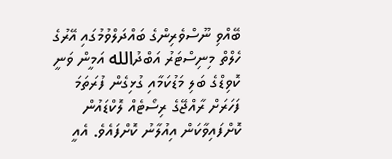ބޭއްވި ނޫސްވެރިންގެ ބައްދަލްވުމުގައި އޭރުގެ ހެލްތް މިނިސްޓަރު އަބްދުالله އަމީން ވަނީ ކޮވިޑްގެ ބަލި މަޑުކަމާއި ގުޅިގެން ފުރަތަމަ ފަހަރަށް ރާއްޖޭގެ ރިސޯޓެއް ލޮކްޑައުން ކޮށްފައިވާކަން އިއުލާނު ކޮށްފައެވެ. އެއީ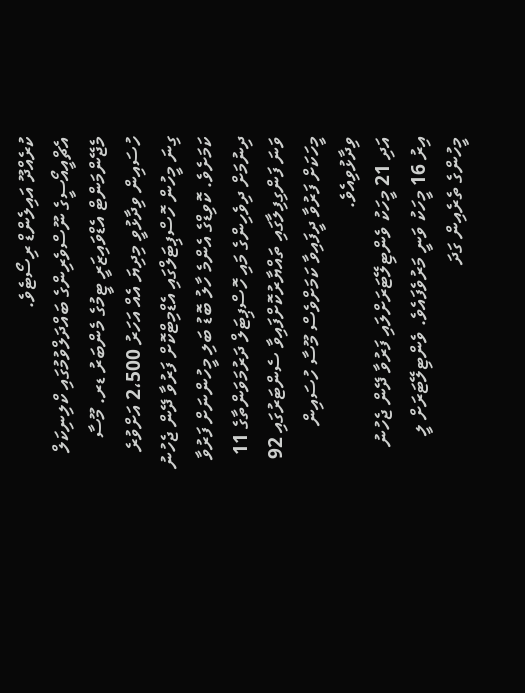ކުރެއްދޫ އައިލެންޑް ރިސޯޓެވެ.
އެޗްއީއޯސީގެ ނޫސްވެރިންގެ ބައްދަލްވުމުގައި ކްލިނިކަލް މެޖޭންމަންޓް އެޑްވައިޒަރީ ޓީމުގެ މެންބަރު ޑރ. މޫސާ ހުސައިން ވިދާޅުވީ މިދިޔަ އެއް އަހަރު 2،500 އަށްވުރެ ގިނަ މީހުން ހޮސްޕިޓަލްގައި އެޑްމިޓްކޮށް ފަރުވާ ދޭން ޖެހުނު ކަމަށެވެ. ކޮވިޑްގެ އެންމެ ހާލު ބޮޑު ބަލި މީހުންނަށް ފަރުވާ ދިނުމަށް ދިވެހިންގެ މައި ހޮސްޕިޓަލް ދަރުމަވަންތާގެ 11 ވަނަ ފަންގިފިލާގައި ތައްޔާރުކޮށްފައިވާ ސެންޓަރުގައި 92 މީހަކަށް ފަރުވާ ދީފައިވާ ކަމަށްވެސް މޫސާ ހުސައިން ވިދާޅުވިއެވެ.
އަދި 21 މީހަކު ވެންޓިލޭޓަރަށްލައި ފަރުވާ ދޭން ޖެހުނު އިރު 16 މީހަކު ވަނީ މަރުވެފައެވެ. ވެންޓިލޭޓަރަށް ލީ މީހުންގެ ތެރެއިން ގަދަ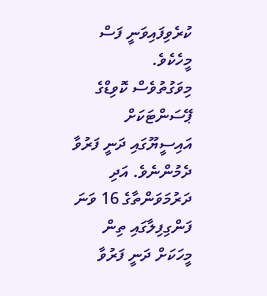ކުރެވިފައިވަނީ ފަސް މީހެކެވެ.
މިވަގުތުވެސް ކޮވިޑްގެ ޕޭސަންޓަކަށް އައިސީޔޫގައި ދަނީ ފަރުވާ ދެމުންނެވެ. އަދި ދަރުމަވަންތާގެ 16 ވަނަ ފަންގިފިލާގައި ތިން މީހަކަށް ދަނީ ފަރުވާ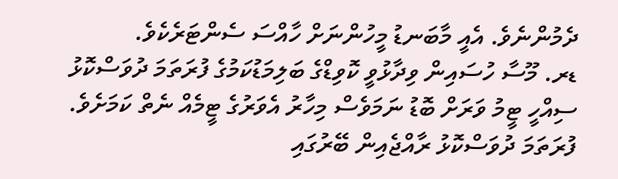ދެމުންނެވެ. އެއީ މާބަނޑު މީހުންނަށް ހާއްސަ ސެންޓަރެކެވެ.
ޑރ. މޫސާ ހުސައިން ވިދާޅުވީ ކޮވިޑްގެ ބަލިމަޑުކަމުގެ ފުރަތަމަ ދުވަސްކޮޅު ސިއްހީ ޓީމު ވަރަށް ބޮޑު ނަމަވެސް މިހާރު އެވަރުގެ ޓީމެއް ނެތް ކަމަށެވެ. ފުރަތަމަ ދުވަސްކޮޅު ރާއްޖެއިން ބޭރުގައި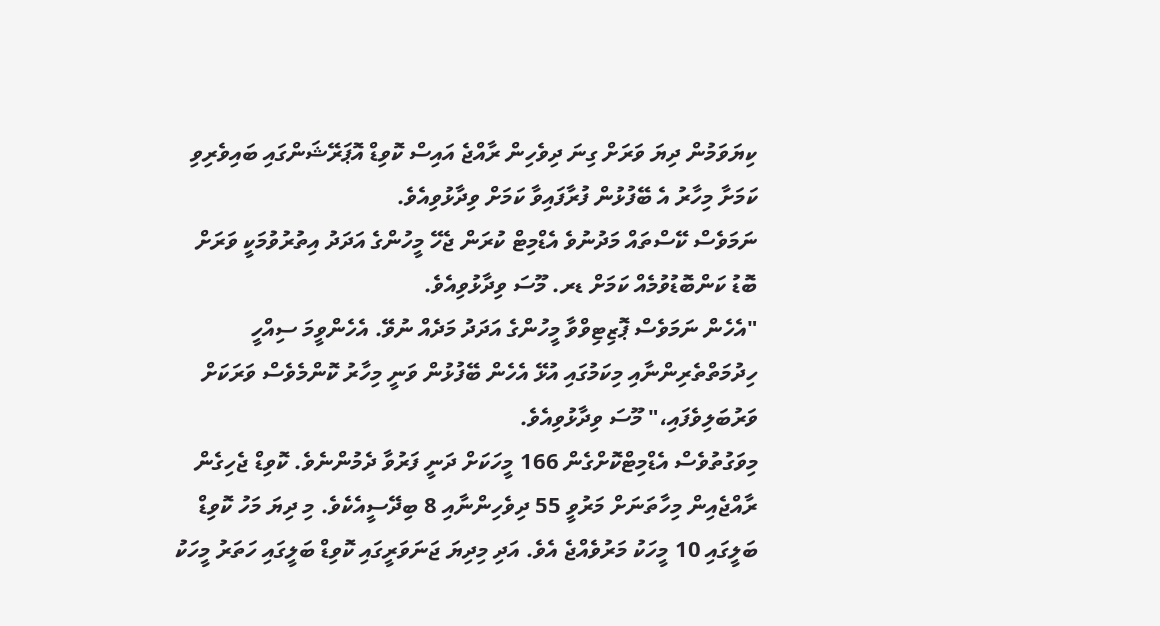ކިޔަވަމުން ދިޔަ ވަރަށް ގިނަ ދިވެހިން ރާއްޖެ އައިސް ކޮވިޑް އޮޕަރޭޝަންގައި ބައިވެރިވި ކަމަށާ މިހާރު އެ ބޭފުޅުން ފުރާފައިވާ ކަމަށް ވިދާޅުވިއެވެ.
ނަމަވެސް ކޭސްތައް މަދުނުވެ އެޑްމިޓް ކުރަން ޖެހޭ މީހުންގެ އަދަދު އިތުރުވުމަކީ ވަރަށް ބޮޑު ކަންބޮޑުވުމެއް ކަމަށް ޑރ. މޫސަ ވިދާޅުވިއެވެ.
"އެހެން ނަމަވެސް ޕޮޒިޓިވްވާ މީހުންގެ އަދަދު މަދެއް ނުވޭ. އެހެންވީމަ ސިއްހީ ހިދުމަތްތެރިންނާއި މިކަމުގައި އުޅޭ އެހެން ބޭފުޅުން ވަނީ މިހާރު ކޮންމެވެސް ވަރަކަށް ވަރުބަލިވެފައި،" މޫސަ ވިދާޅުވިއެވެ.
މިވަގުތުވެސް އެޑްމިޓްކޮށްގެން 166 މީހަކަށް ދަނީ ފަރުވާ ދެމުންނެވެ. ކޮވިޑް ޖެހިގެން ރާއްޖެއިން މިހާތަނަށް މަރުވީ 55 ދިވެހިންނާއި 8 ބިދޭސީއެކެވެ. މި ދިޔަ މަހު ކޮވިޑް ބަލީގައި 10 މީހަކު މަރުވެއްޖެ އެވެ. އަދި މިދިޔަ ޖަނަވަރީގައި ކޮވިޑް ބަލީގައި ހަތަރު މީހަކު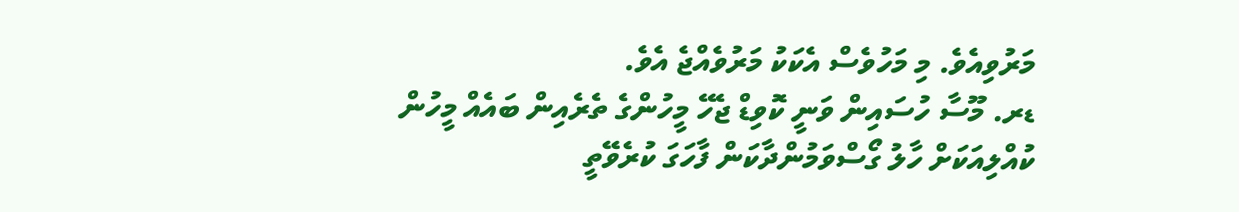މަރުވިއެވެ. މި މަހުވެސް އެކަކު މަރުވެއްޖެ އެވެ.
ޑރ. މޫސާ ހުސައިން ވަނީ ކޮވިޑް ޖެހޭ މީހުންގެ ތެރެއިން ބައެއް މީހުން ކުއްލިއަކަށް ހާލު ގޯސްވަމުންދާކަން ފާހަގަ ކުރެވޭތީ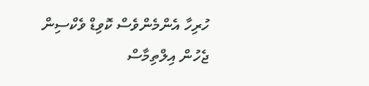ހުރިހާ އެންމެންވެސް ކޮވިޑް ވެކްސިން ޖެހުން އިލްތިމާސް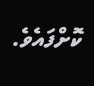ކޮށްފައެވެ.